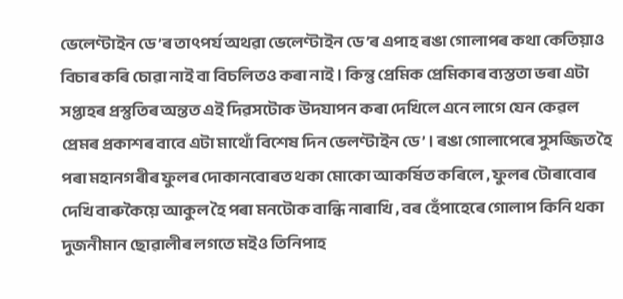ভেলেণ্টাইন ডে’ৰ তাৎপৰ্য অথৱা ভেলেণ্টাইন ডে’ৰ এপাহ ৰঙা গোলাপৰ কথা কেতিয়াও বিচাৰ কৰি চোৱা নাই বা বিচলিতও কৰা নাই । কিন্তু প্ৰেমিক প্ৰেমিকাৰ ব্যস্ততা ভৰা এটা সপ্তাহৰ প্ৰস্তুতিৰ অন্তত এই দিৱসটোক উদযাপন কৰা দেখিলে এনে লাগে যেন কেৱল প্ৰেমৰ প্ৰকাশৰ বাবে এটা মাথোঁ বিশেষ দিন ভেলণ্টাইন ডে’ । ৰঙা গোলাপেৰে সুসজ্জিত হৈ পৰা মহানগৰীৰ ফুলৰ দোকানবোৰত থকা মোকো আকৰ্ষিত কৰিলে , ফুলৰ টোৰাবোৰ দেখি বাৰুকৈয়ে আকুল হৈ পৰা মনটোক বান্ধি নাৰাখি , বৰ হেঁপাহেৰে গোলাপ কিনি থকা দুজনীমান ছোৱালীৰ লগতে মইও তিনিপাহ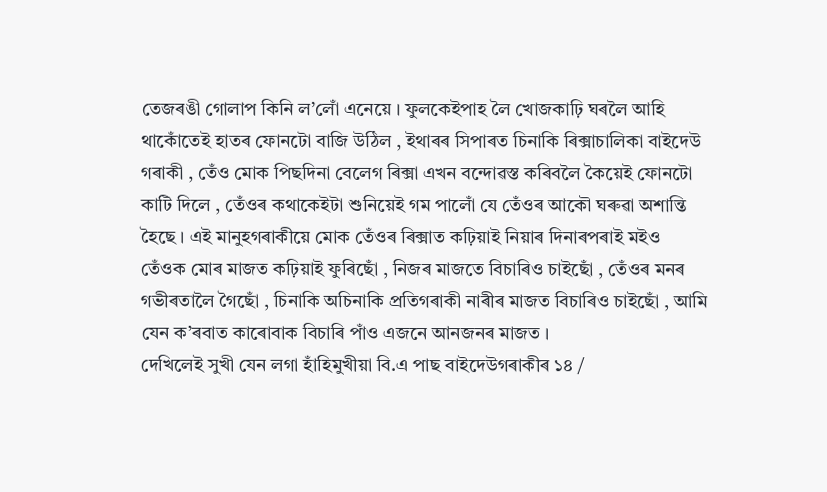তেজৰঙী গোলাপ কিনি ল’লোঁ এনেয়ে । ফুলকেইপাহ লৈ খোজকাঢ়ি ঘৰলৈ আহি থাকোঁতেই হাতৰ ফোনটো বাজি উঠিল , ইথাৰৰ সিপাৰত চিনাকি ৰিক্সাচালিকা বাইদেউ গৰাকী , তেঁও মোক পিছদিনা বেলেগ ৰিক্সা এখন বন্দোৱস্ত কৰিবলৈ কৈয়েই ফোনটো কাটি দিলে , তেঁওৰ কথাকেইটা শুনিয়েই গম পালোঁ যে তেঁওৰ আকৌ ঘৰুৱা অশান্তি হৈছে । এই মানুহগৰাকীয়ে মোক তেঁওৰ ৰিক্সাত কঢ়িয়াই নিয়াৰ দিনাৰপৰাই মইও তেঁওক মোৰ মাজত কঢ়িয়াই ফুৰিছোঁ , নিজৰ মাজতে বিচাৰিও চাইছোঁ , তেঁওৰ মনৰ গভীৰতালৈ গৈছোঁ , চিনাকি অচিনাকি প্ৰতিগৰাকী নাৰীৰ মাজত বিচাৰিও চাইছোঁ , আমি যেন ক’ৰবাত কাৰোবাক বিচাৰি পাঁও এজনে আনজনৰ মাজত ।
দেখিলেই সুখী যেন লগা হাঁহিমুখীয়া বি.এ পাছ বাইদেউগৰাকীৰ ১৪ /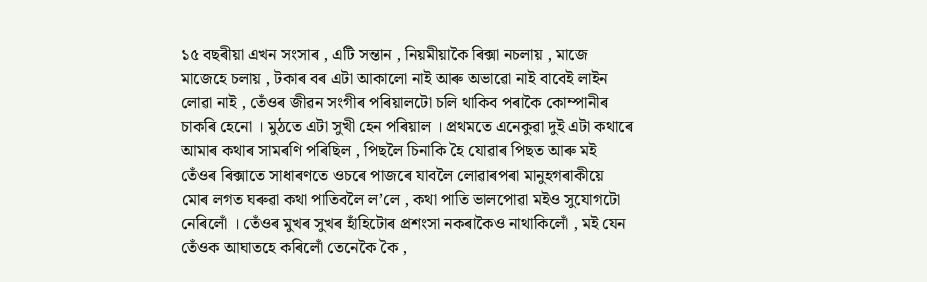১৫ বছৰীয়া এখন সংসাৰ , এটি সন্তান , নিয়মীয়াকৈ ৰিক্সা নচলায় , মাজে মাজেহে চলায় , টকাৰ বৰ এটা আকালো নাই আৰু অভাৱো নাই বাবেই লাইন লোৱা নাই , তেঁওৰ জীৱন সংগীৰ পৰিয়ালটো চলি থাকিব পৰাকৈ কোম্পানীৰ চাকৰি হেনো । মুঠতে এটা সুখী হেন পৰিয়াল । প্ৰথমতে এনেকুৱা দুই এটা কথাৰে আমাৰ কথাৰ সামৰণি পৰিছিল , পিছলৈ চিনাকি হৈ যোৱাৰ পিছত আৰু মই তেঁওৰ ৰিক্সাতে সাধাৰণতে ওচৰে পাজৰে যাবলৈ লোৱাৰপৰা মানুহগৰাকীয়ে মোৰ লগত ঘৰুৱা কথা পাতিবলৈ ল’লে , কথা পাতি ভালপোৱা মইও সুযোগটো নেৰিলোঁ । তেঁওৰ মুখৰ সুখৰ হাঁহিটোৰ প্ৰশংসা নকৰাকৈও নাথাকিলোঁ , মই যেন তেঁওক আঘাতহে কৰিলোঁ তেনেকৈ কৈ ,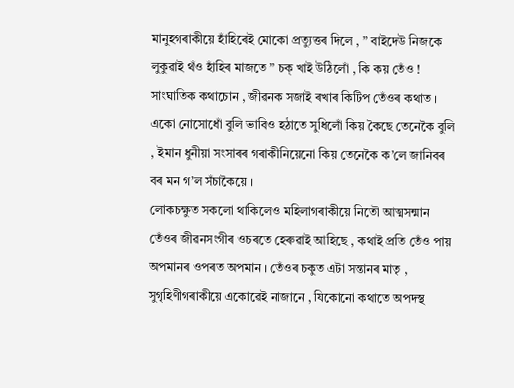মানুহগৰাকীয়ে হাঁহিৰেই মোকো প্ৰত্যুত্তৰ দিলে , ” বাইদেউ নিজকে লুকুৱাই থঁও হাঁহিৰ মাজতে ” চক্ খাই উঠিলোঁ , কি কয় তেঁও ! সাংঘাতিক কথাচোন , জীৱনক সজাই ৰখাৰ কিটিপ তেঁওৰ কথাত । একো নোসোধোঁ বুলি ভাবিও হঠাতে সুধিলোঁ কিয় কৈছে তেনেকৈ বুলি , ইমান ধুনীয়া সংসাৰৰ গৰাকীনিয়েনো কিয় তেনেকৈ ক’লে জানিবৰ বৰ মন গ’ল সঁচাকৈয়ে ।
লোকচক্ষুত সকলো থাকিলেও মহিলাগৰাকীয়ে নিতৌ আত্মসন্মান তেঁওৰ জীৱনসংগীৰ ওচৰতে হেৰুৱাই আহিছে , কথাই প্ৰতি তেঁও পায় অপমানৰ ওপৰত অপমান । তেঁওৰ চকুত এটা সন্তানৰ মাতৃ , সুগৃহিণীগৰাকীয়ে একোৱেই নাজানে , যিকোনো কথাতে অপদস্থ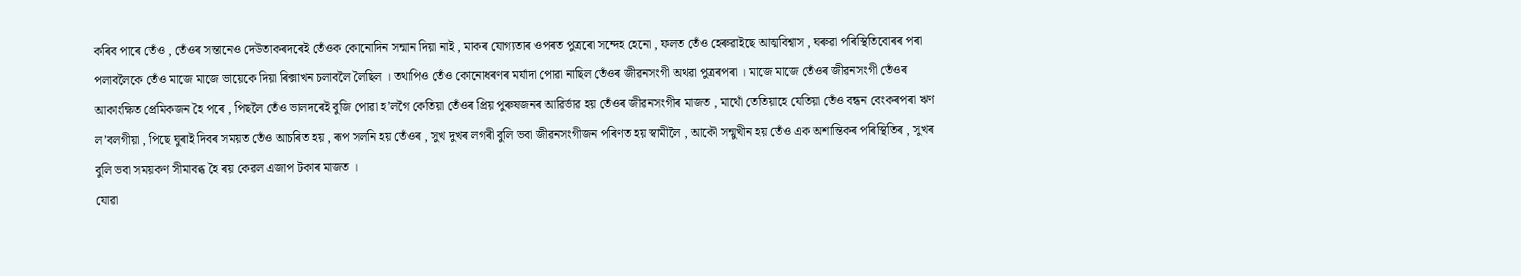কৰিব পাৰে তেঁও , তেঁওৰ সন্তানেও দেউতাকৰদৰেই তেঁওক কোনোদিন সন্মান দিয়া নাই , মাকৰ যোগ্যতাৰ ওপৰত পুত্ৰৰো সন্দেহ হেনো , ফলত তেঁও হেৰুৱাইছে আত্মবিশ্বাস , ঘৰুৱা পৰিস্থিতিবোৰৰ পৰা পলাবলৈকে তেঁও মাজে মাজে ভায়েকে দিয়া ৰিক্সাখন চলাবলৈ লৈছিল । তথাপিও তেঁও কোনোধৰণৰ মৰ্যাদা পোৱা নাছিল তেঁওৰ জীৱনসংগী অথৱা পুত্ৰৰপৰা । মাজে মাজে তেঁওৰ জীৱনসংগী তেঁওৰ আকাংক্ষিত প্ৰেমিকজন হৈ পৰে , পিছলৈ তেঁও ভালদৰেই বুজি পোৱা হ’লগৈ কেতিয়া তেঁওৰ প্ৰিয় পুৰুষজনৰ আৱিৰ্ভাৱ হয় তেঁওৰ জীৱনসংগীৰ মাজত , মাথোঁ তেতিয়াহে যেতিয়া তেঁও বন্ধন বেংকৰপৰা ঋণ ল’বলগীয়া , পিছে ঘুৰাই দিবৰ সময়ত তেঁও আচৰিত হয় , ৰূপ সলনি হয় তেঁওৰ , সুখ দুখৰ লগৰী বুলি ভবা জীৱনসংগীজন পৰিণত হয় স্বামীলৈ , আকৌ সন্মুখীন হয় তেঁও এক অশান্তিকৰ পৰিস্থিতিৰ , সুখৰ বুলি ভবা সময়কণ সীমাবব্ধ হৈ ৰয় কেৱল এজাপ টকাৰ মাজত ।
যোৱা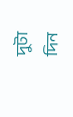দুটা দিন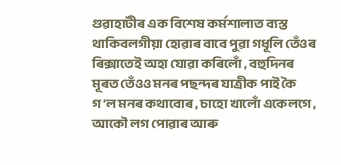গুৱাহাটীৰ এক বিশেষ কৰ্মশালাত ব্যস্ত থাকিবলগীয়া হোৱাৰ বাবে পুৱা গধূলি তেঁওৰ ৰিক্সাতেই অহা যোৱা কৰিলোঁ , বহুদিনৰ মূৰত তেঁওও মনৰ পছন্দৰ যাত্ৰীক পাই কৈ গ’ল মনৰ কথাবোৰ , চাহো খালোঁ একেলগে , আকৌ লগ পোৱাৰ আৰু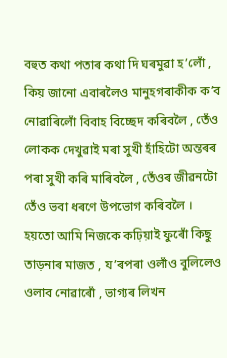বহুত কথা পতাৰ কথা দি ঘৰমুৱা হ’লোঁ , কিয় জানো এবাৰলৈও মানুহগৰাকীক ক’ব নোৱাৰিলোঁ বিবাহ বিচ্ছেদ কৰিবলৈ , তেঁও লোকক দেখুৱাই মৰা সুখী হাঁহিটো অন্তৰৰ পৰা সুখী কৰি মাৰিবলৈ , তেঁওৰ জীৱনটো তেঁও ভবা ধৰণে উপভোগ কৰিবলৈ । হয়তো আমি নিজকে কঢ়িয়াই ফুৰোঁ কিছু তাড়নাৰ মাজত , য’ৰপৰা ওলাঁও বুলিলেও ওলাব নোৱাৰোঁ , ভাগ্যৰ লিখন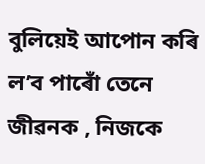বুলিয়েই আপোন কৰি ল’ব পাৰোঁ তেনে জীৱনক , নিজকে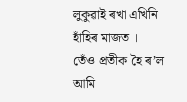লুকুৱাই ৰখা এখিনি হাঁহিৰ মাজত ।
তেঁও প্ৰতীক হৈ ৰ’ল আমি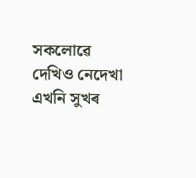সকলোৱে দেখিও নেদেখা এখনি সুখৰ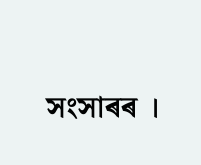সংসাৰৰ ।